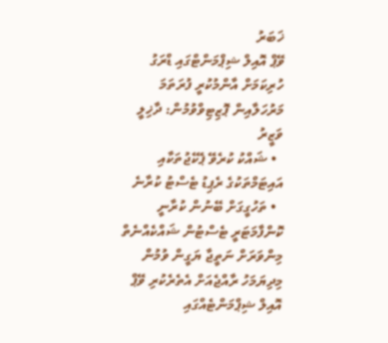ޚަބަރު
ވޭޕް އޮއިލް ޝިޕްމަންޓްގައި ޑްރަގު ހުރިކަމަށް އާންމުކުރީ ފުރަތަމަ މަރުހަލާއިން ޕޮޒިޓިވްވުމުން: ދާޚިލީ ވަޒީރު
  • ޝައްކު ކުރެވޭ ޕެކޭޖުތަކާއި އައިޓަމްތަކުގެ ރެޕިޑު ޓެސްޓު ކުރާނެ
  • ތަހުގީގަށް ބޭނުން ކުރާނީ ކޮންފާމަޓަރީ ޓެސްޓުން ޝައްކެއްނެތް މިންވަރަށް ނަތީޖާ ޔަގީން ވުމުން
މިދިޔަމަހު ރާއްޖެއަށް އެތެރެކުރި ވޭޕް އޮއިލް ޝިޕްމަންޓެއްގައި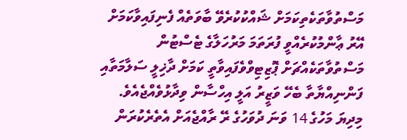މަސްތުވާތަކެތިކަމަށް ޝައްކުކުރެވޭ ބާވަތެއް ފެނިފައިވާކަމަށް އޭރު ޢާންމުކުރެއްވީ ފުރަތަމަ މަރުހަލާގެ ޓެސްޓުން މަސްތުވާތަކެއްޗަށް ޕޮޒިޓިވްވެފައިވާތީ ކަމަށް ދާޚިލީ ސަލާމަތާއި ފަންނިއްޔާތާ ބެހޭ ވަޒީރު އަލީ އިހްސާން ވިދާޅުވެއްޖެއެވެ.
މިދިޔަ މަހުގެ 14 ވަނަ ދުވަހުގެ ރޭ ރާއްޖެއަށް އެތެރެކުރަން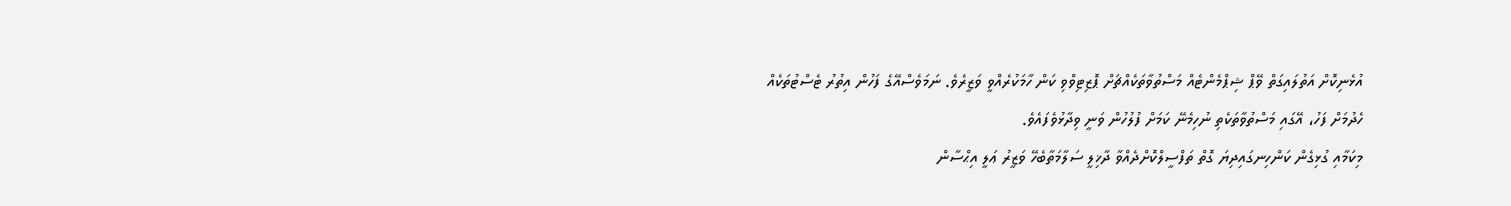އުޅެނިކޮށް އަތުލައިގަތް ވޭޕް ޝިޕްމެންޓެއް މަސްތުވާތަކެއްޗަށް ޕޮޒިޓިވްވި ކަން ހާމަކުރެއްވީ ވަޒީރެވެ. ނަމަވެސްއޭގެ ފަހުން އިތުރު ޓެސްޓުތަކެއް ހެދުމަށް ފަހު، އޭގައި މަސްތުވާތަކެތި ނުހިމެނޭ ކަމަށް ފުލުހުން ވަނީ ވިދާޅުވެފައެވެ.
މިކަމާއި ގުޅިގެން ކަންހިނގައިދިޔަ ގޮތް ތަފްސީލްކޮށްދެއްވާ ދާޚިލީ ސަލާމަތާބެހޭ ވަޒީރު ޢަލީ އިޙްސާން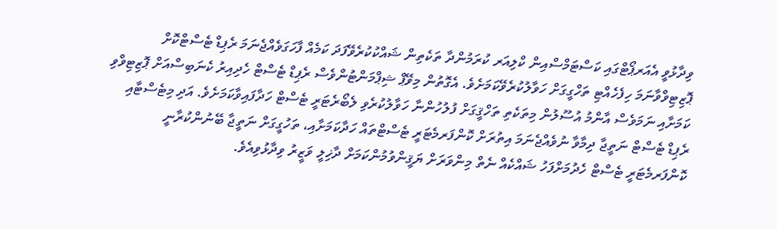ވިދާޅުވީ އެއަރޕޯޓްގައި ކަސްޓަމްސްއިން ކްލިއަރ ކުރަމުންދާ ތަކެތިން ޝައްކުކުރެވޭފަދަ ކަމެއް ފާހަގަވެއްޖެނަމަ ރެޕިޑް ޓެސްޓްކޮށް ޕޮޒިޓިވްވާނަމަ ހިފެހެއްޓި ތަހްގީގަށް ހަވާލުކުރެވޭކަމަށެވެ. އެގޮތުން މިވޭޕް ޝިޕްމަންޓުންވެސް ރެޕިޑް ޓެސްޓް ހެދިއިރު ކެނަބިސްއަށް ޕޮޒިޓިވްވި ކަމަށާއި ނަމަވެސް އާންމު އުސޫލުން މިތަކެތި ތަހްޤީގަށް ފުލުހުންނާ ހަވާލުކުރެވި ލެބޯރެޓަރީ ޓެސްޓް ހަދާފައިވާކަމަށެވެ. އަދި މިޓެސްޓާއި ރެޕިޑް ޓެސްޓް ނަތީޖާ ދިމާވާ ނުވެއްޖެނަމަ އިތުރަށް ކޮންފަރމެޓަރީ ޓެސްޓްތައް ހަދާކަމަށާއި، ތަހުގީގަށް ނަތީޖާ ބޭނުންކުރާނީ ކޮންފަރމެޓަރީ ޓެސްޓް ހެދުމަށްފަހު ޝައްކެއް ނެތް މިންވަރަށް ޔަޤީންވުމުންކަމަށް ދާޚިލީ ވަޒީރު ވިދާޅުވިއެވެ.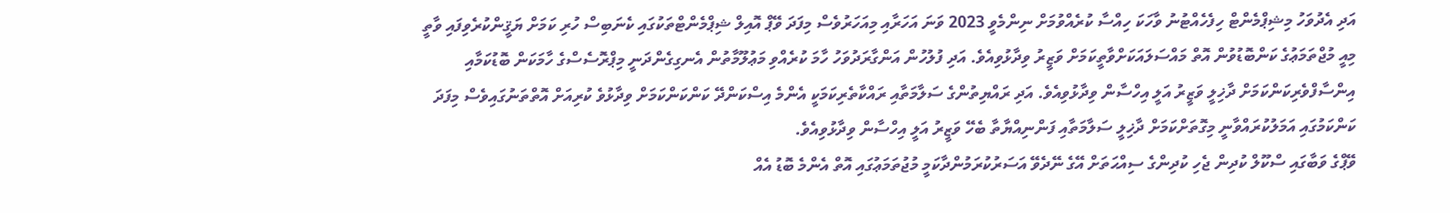އަދި އެދުވަހު މިޝިޕްމެންޓް ހިފެހެއްޓުނު ވާހަކަ ހިއްސާ ކުރެއްވުމަށް ނިންމެވީ 2023 ވަނަ އަހަރާއި މިއަހަރުވެސް މިފަދަ ވޭޕް އޮއިލް ޝިޕްމެންޓްތަކުގައި ކެނަބިސް ހުރި ކަމަށް ޔަޤީންކުރެވިފައި ވާތީ މިއީ މުޖްތަމަޢުގެ ކަންބޮޑުވުން އޮތް މައްސަލައަކަށްވާތީކަމަށް ވަޒީރު ވިދާޅުވިއެވެ. އަދި ފުލުހުން އަންގާރަދުވަހު ހާމަ ކުރެއްވި މަޢުލޫމާތުން އެނގިގެންދަނީ މިޕްރޮސެސްގެ ހާމަކަން ބޮޑުކަމާއި އިންސާފްވެރިކަންކަމަށް ދާޚިލީ ވަޒީރު އަލީ އިހްސާން ވިދާޅުވިއެވެ. އަދި ރައްޔިތުންގެ ސަލާމަތާއި ރައްކާތެރިކަމަކީ އެންމެ އިސްކަންދޭ ކަންކަންކަމަށް ވިދާޅުވެ ކުރިއަށް އޮތްތަނުގައިވެސް މިފަދަ ކަންކަމުގައި އަމަލުކުރައްވާނީ މިގޮތަށްކަމަށް ދާޚިލީ ސަލާމަތާއި ފަންނިއްޔާތާ ބެހޭ ވަޒީރު އަލީ އިހްސާން ވިދާޅުވިއެވެ.
ވޭޕްގެ ވަބާގައި ސްކޫލް ކުދިން ޖެހި ކުދިންގެ ސިއްޙަތަށް އޭގެ ނޭދެވޭ އަސަރުކުރަމުންދާކަމީ މުޖުތަމަޢުގައި އޮތް އެންމެ ބޮޑު އެއް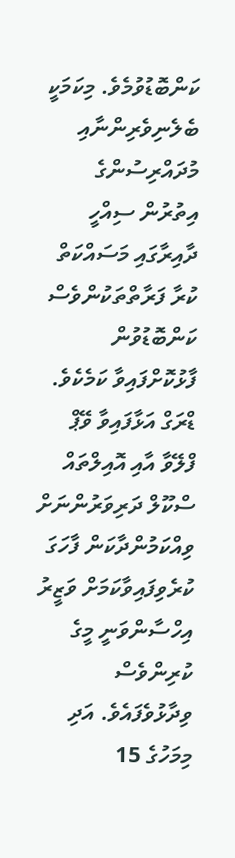ކަންބޮޑުވުމެވެ. މިކަމަކީ ބެލެނިވެރިންނާއި މުދައްރިސުންގެ އިތުރުން ސިއްހީ ދާއިރާގައި މަސައްކަތް ކުރާ ފަރާތްތަކުންވެސް ކަންބޮޑުވުން ފާޅުކޮށްފައިވާ ކަމެކެވެ.
ޑްރަގް އަޅާފައިވާ ވޭޕް ފްލޭވާ އާއި އޮއިލްތައް ސްކޫލް ދަރިވަރުންނަށް ވިއްކަމުންދާކަން ފާހަގަ ކުރެވިފައިވާކަމަށް ވަޒީރު އިހްސާންވަނީ މީގެ ކުރިންވެސް ވިދާޅުވެފައެވެ. އަދި މިމަހުގެ 15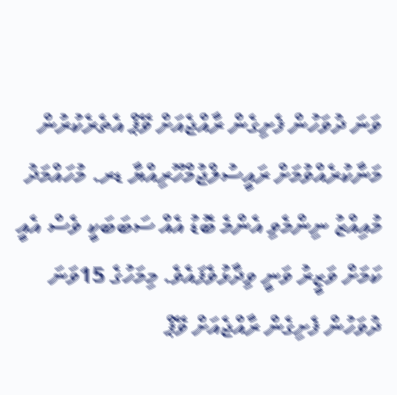ވަނަ ދުވަހުން ފެށިގެން ރާއްޖެއަށް ވޭޕް އެތެރެކުރުން މަނާކުރެއްވުމަށް ރައީސުލްޖުމްހޫރިއްޔާ ޑރ. މުހައްމަދު މުއިއްޒު ނިންމެވި އެންމެ ބޮޑު އެއް ސަބަބަކީ ވެސް އެއީ ކަމަށް ވަޒީރު ވަނީ ވިދާޅުވެފައެވެ. މިމަހުގެ 15ވަނަ ދުވަހުން ފެށިގެން ރާއްޖެއަށް ވޭޕް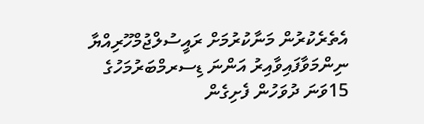އެތެރެކުރުން މަނާކުރުމަށް ރައީސުލްޖުމްހޫރިއްޔާ ނިންމަވާފައިވާއިރު އަންނަ ޑިސރމްބަރުމަހުގެ 15ވަނަ ދުވަހުން ފެށިގެން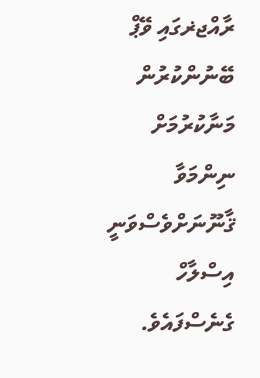ރާއްޖޜގައި ވޭޕް ބޭނުންކުރުން މަނާކުރުމަށް ނިންމަވާ ޤާނޫނަށްވެސްވަނީ އިސްލާހް ގެނެސްފައެވެ.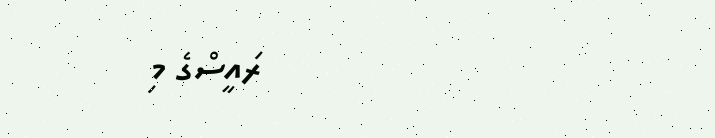ރައީސްގެ މި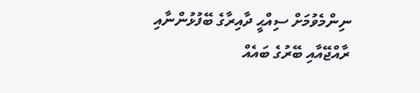ނިންމެވުމަށް ސިއްޙީ ދާއިރާގެ ބޭފުޅުންނާއި ރާއްޖޭއާއި ބޭރުގެ ބައެއް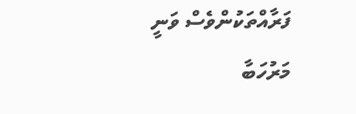ފަރާއްތަކުންވެސް ވަނީ މަރުހަބާ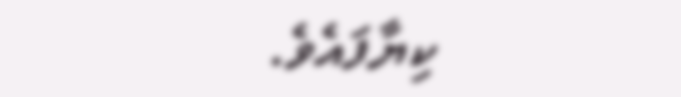ކިޔާފައެވެ.